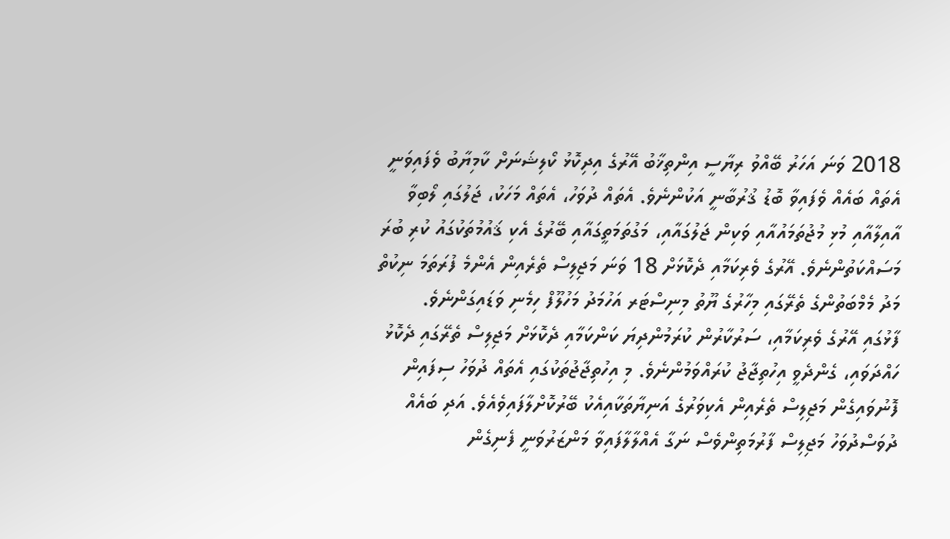2018 ވަނަ އަހަރު ބޭއްވު ރިޔާސީ އިންތިޚާބު އޭރުގެ އިދިކޮޅު ކޯލިޝަނަށް ކާމިޔާބު ވެފައިވަނީ އެތައް ބައެއް ވެފައިވާ ބޮޑު ޤުރުބާނީ އަކުންނެވެ. އެތައް ދުވަހު، އެތައް މަހަކު، ޖަލުގައި ލޯބިވާ އާއިލާއާއި މުޅި މުޖުތަމައުއާއި ވަކިން ޖަލުގައާއި، މަގުތަމަތީގައާއި ބޭރުގެ އެކި ޤައުމުތަކުގައު ކުރި ބުރަ މަސައްކަތުންނެވެ. އޭރުގެ ވެރިކަމާއި ދެކޮޅަށް 18 ވަނަ މަޖިލިސް ތެރެއިން އެންމެ ފުރަތަމަ ނިކުތް މަދު މެމްބަތުންގެ ތެރޭގައި މިހާރުގެ ޔޫތު މިނިސްޓަރ އަހުމަދު މަހުލޫފް ހިމެނި ވަޑައިގަންނެވެ.
ފާޅުގައި އޭރުގެ ވެރިކަމާއި، ސަރުކާރުން ކުރަމުންދިޔަ ކަންކަމާއި ދެކޮޅަށް މަޖިލިސް ތެރޭގައި ދެކޮޅު ހައްދަވައި، ގެންދެވީ އިހުތިޖާޖު ކުރައްވަމުންނެވެ. މި އިހުތިޖާޖުތަކުގައި އެތައް ދުވަހު ސިފައިން ފޮނުވައިގެން މަޖިލިސް ތެރެއިން އެކިވަރުގެ އަނިޔާތަކާއިއެކު ބޭރުކޮށްލާފައިވެއެވެ. އަދި ބައެއް ދުވަސްދުވަހު މަޖިލިސް ފާރުމަތިންވެސް ނަގާ އެއްލާލާފައިވާ މަންޒަރުވަނީ ފެނިގެން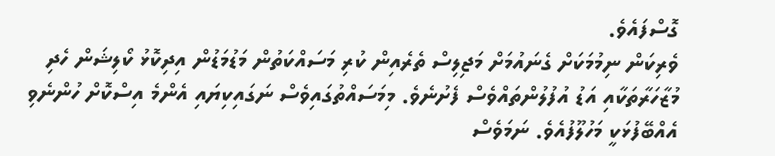ގޮސްފައެވެ.
ވެރިކަން ނިމުމަކަށް ގެނައުމަށް މަޖިލިސް ތެރެއިން ކުރި މަސައްކަތުން މަޑުމަޑުން އިދިކޮޅު ކޯލިޝަން ހެދި މުޒާހަރާތަކާއި އަޑު އުފުލުންތައްވެސް ފެށުނެވެ. މިމަސައްތުގައިވެސް ނަގައިކިޔައި އެންމެ އިސްކޮށް ހުންނެވި އެއްބޭފުޅަކީ މަހުލޫފުއެވެ. ނަމަވެސް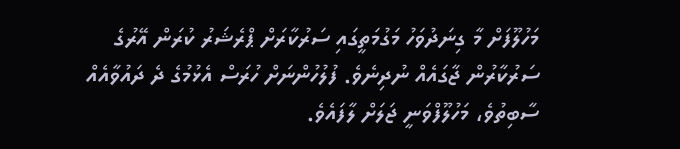މަހުލޫފަށް މާ ގިނަދުވަހު މަގުމަތީގައި ސަރުކާރަށް ޕްރެޝަރު ކުރަން އޭރުގެ ސަރުކާރުން ޖާގައެއް ނުދިނެވެ. ފުލުހުންނަށް ހުރަސް އެޅުމުގެ ދެ ދައުވާއެއް ސާބިތުވެ، މަހުލޫފްވަނީ ޖަލަށް ލާފައެވެ.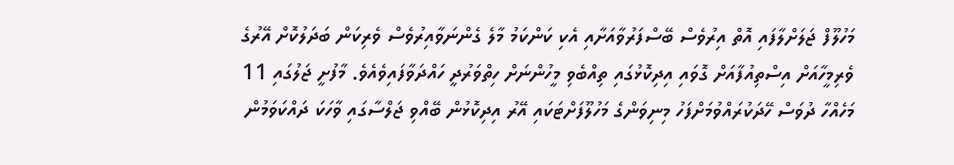މަހުލޫފް ޖަލަށްލާފައި އޮތް އިރުވެސް ބޭސްފަރުވާއަށާއި އެކި ކަންކަމު މާލެ ގެންނަވާއިރުވެސް ވެރިކަން ބަދަލުކޮށް އޭރުގެ ވެރިމީހާއަށް އިސްތިއުފާއަށް ގޮވައި އިދިކޮޅުގައި ތިއްބެވި މީހުންނަށް ހިތްވަރުދީ ހައްދަވާފައިވެއެވެ. މާފުށީ ޖަލުގައި 11 މަހެއްހާ ދުވަސް ހޭދަކުރައްވުމަށްފަހު މިނިވަންގެ މަހުލޫފަށްޓަކައި އޭރު އިދިކޮޅުން ބޭއްވި ޖަލްސާގައި ވާހަކަ ދައްކަވަމުން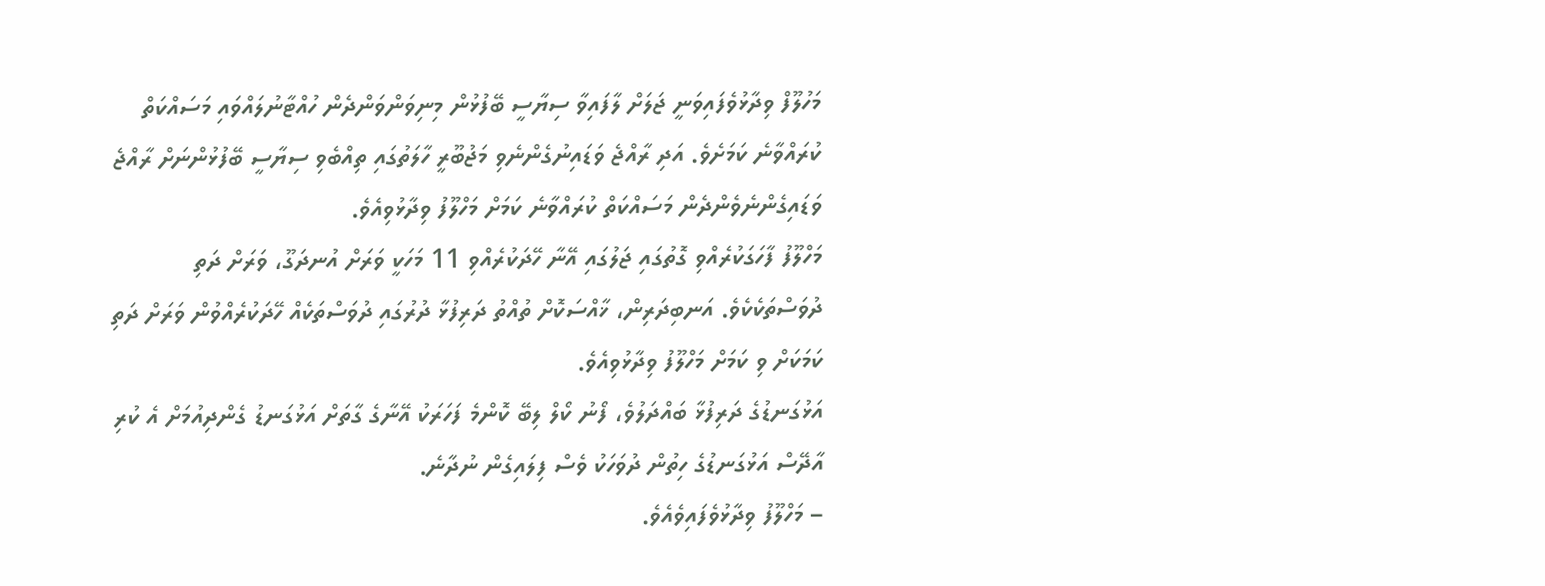މަހުލޫފް ވިދާޅުވެފައިވަނީ ޖަލަށް ލާފައިވާ ސިޔާސީ ބޭފުޅުން މިނިވަންވަންދެން ހުއްޓާނުލައްވައި މަސައްކަތް ކުރައްވާނެ ކަމަށެވެ. އަދި ރާއްޖެ ވަޑައިނުގެންނެވި މަޖުބޫރީ ހާލަތުގައި ތިއްބެވި ސިޔާސީ ބޭފުޅުންނަށް ރާއްޖެ ވަޑައިގެންނެވެންދެން މަސައްކަތް ކުރައްވާނެ ކަމަށް މަހްލޫފު ވިދާޅުވިއެވެ.
މަހްލޫފު ފާހަގަކުރެއްވި ގޮތުގައި ޖަލުގައި އޭނާ ހޭދަކުރެއްވި 11 މަހަކީ ވަރަށް އުނދަގޫ، ވަރަށް ދަތި ދުވަސްތަކެކެވެ. އަނބިދަރިން، ޚާއްސަކޮށް ތުއްތު ދަރިފުޅާ ދުރުގައި ދުވަސްތަކެއް ހޭދަކުރެއްވުން ވަރަށް ދަތި ކަމަކަށް ވި ކަމަށް މަހްލޫފު ވިދާޅުވިއެވެ.
އަޅުގަނޑުގެ ދަރިފުޅާ ބައްދަލުވެ، ފޯނު ކޯލް ލިބޭ ކޮންމެ ފަހަރަކު އޭނާގެ ގާތަށް އަޅުގަނޑު ގެންދިއުމަށް އެ ކުރި އާދޭސް އަޅުގަނޑުގެ ހިތުން ދުވަހަކު ވެސް ފިލައިގެން ނުދާނެ.
– މަހްލޫފު ވިދާޅުވެފައިވެއެވެ.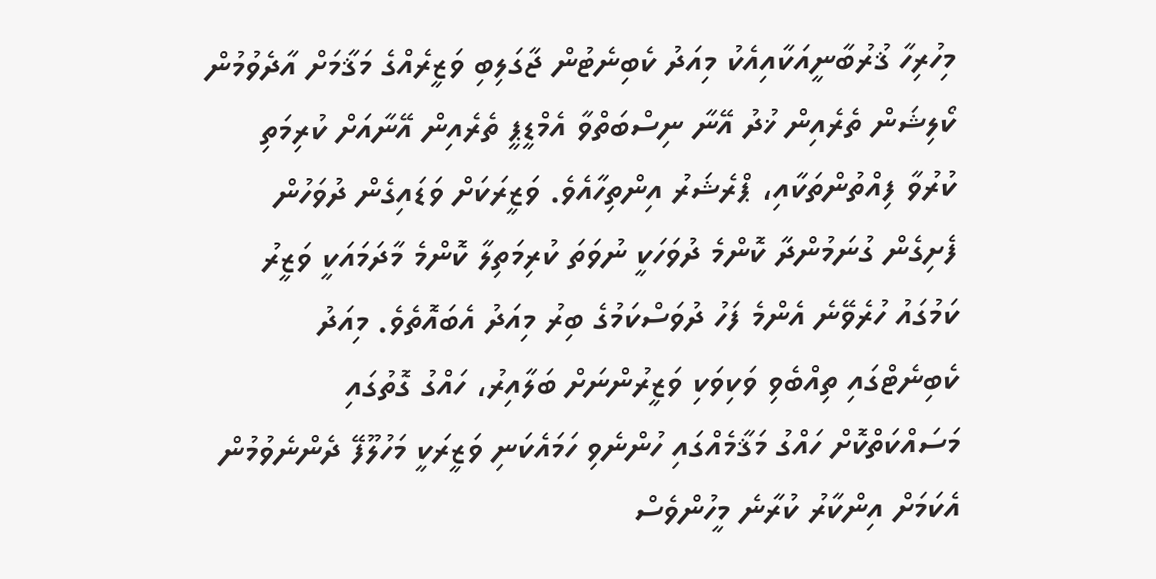މިހުރިހާ ޤުރުބާނީއަކާއިއެކު މިއަދު ކެބިނެޓުން ޖާގަލިބި ވަޒީރެއްގެ މަޤާމަށް އާދެވުމުން ކޯލިޝަން ތެރެއިން ޚުދު އޭނާ ނިސްބަތްވާ އެމްޑީޕީ ތެރެއިން އޭނާއަށް ކުރިމަތި ކުރުވާ ފިއްތުންތަކާއި، ޕްރެޝަރު އިންތިހާއެވެ. ވަޒީރަކަށް ވަޑައިގެން ދުވަހުން ފެށިގެން ގުނަމުންދާ ކޮންމެ ދުވަހަކީ ނުވަތަ ކުރިމަތިލާ ކޮންމެ މާދަމައަކީ ވަޒީރު ކަމުގައު ހުރެވޭނެ އެންމެ ފަހު ދުވަސްކަމުގެ ބިރު މިއަދު އެބައޮތެވެ. މިއަދު ކެބިނެޓްގައި ތިއްބެވި ވަކިވަކި ވަޒީރުންނަށް ބަލާއިރު، ހައްގު ގޮތުގައި މަސައްކަތްކޮށް ހައްގު މަޤާމެއްގައި ހުންނެވި ހަމައެކަނި ވަޒީރަކީ މަހުލޫފޭ ދެންނެވުމުން އެކަމަށް އިންކާރު ކުރާނެ މީހުންވެސް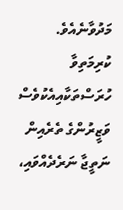މަދުވާނެއެވެ.
ކުރިމަތިވާ ހުރަސްތަކާއިއެކުވެސް ވަޒީރުންގެ ތެރެއިން ނަތީޖާ ނަރެދެއްވައި،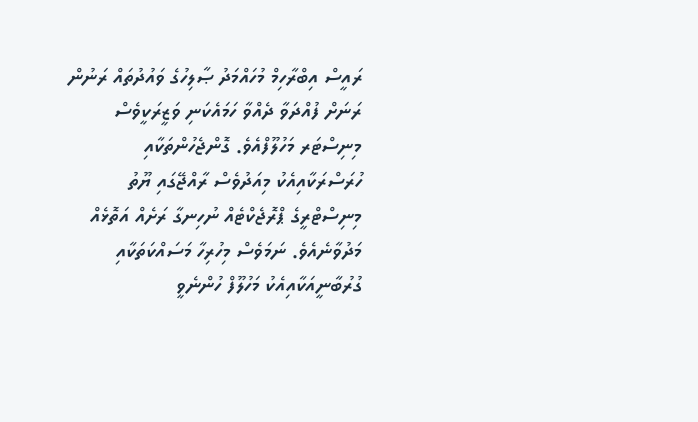ރައީސް އިބްރާހިމް މުހައްމަދު ޞާލިހުގެ ވައުދުތައް ރަނުން ރަނަށް ފުއްދަވާ ދެއްވާ ހަމައެކަނި ވަޒީރަކީވެސް މިނިސްޓަރ މަހުލޫފްއެވެ. ގޮންޖެހުންތަކާއި ހުރަސްރަކާއިއެކު މިއަދުވެސް ރާއްޖޭގައި ޔޫތު މިނިސްޓްރީގެ ޕްރޮޖެކްޓެއް ނުހިނގާ ރަށެއް އަތޮޅެއް މަދުވާނެއެވެ. ނަމަވެސް މިހުރިހާ މަސައްކަތަކާއި ގުރުބާނީއަކާއިއެކު މަހުލޫފް ހުންނެވީ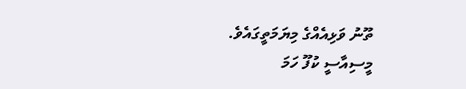ތޫނު ވަޅިއެއްގެ މިޔަމަތީގައެވެ.
މީސިއާސީ ކުފޫ ހަމަ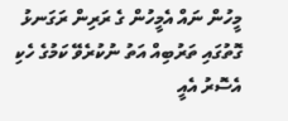މީހުން ނައް އެމީހުން ގެ ރަރިން ރަގަނޅު ގޮތުގައި ތަރުބިއް އަތު ނުކުރެވޭ ކަމުގެ ހެކި އެސޮރު އެއީ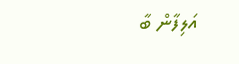އަލިފާން ބާ